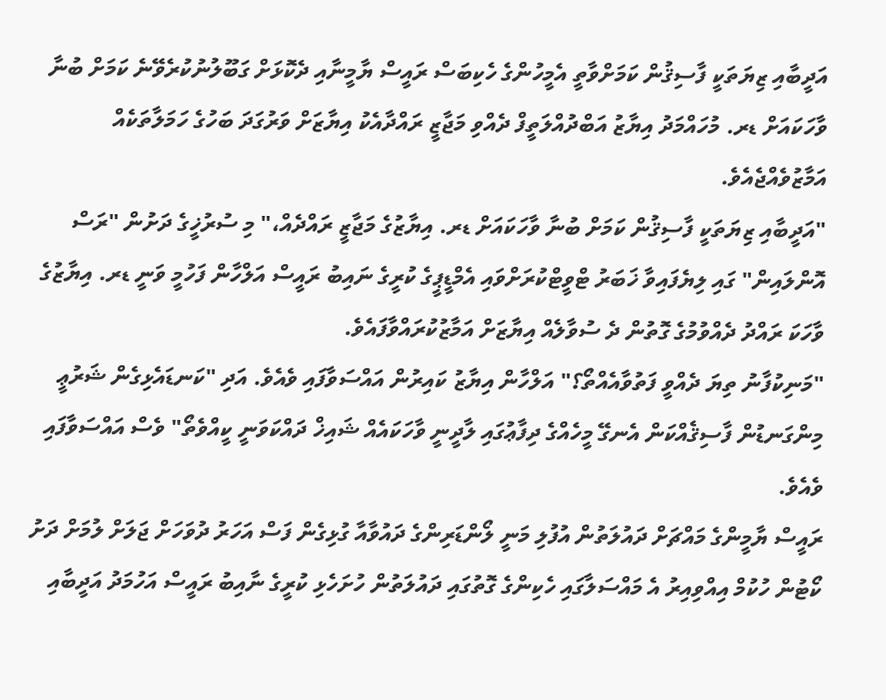އަދީބާއި ޒިޔަތަކީ ފާސިޤުން ކަމަށްވާތީ އެމީހުންގެ ހެކިބަސް ރައީސް ޔާމީނާއި ދެކޮޅަށް ގަބޫލުނުކުރެވޭނެ ކަމަށް ބުނާ ވާހަކައަށް ޑރ. މުހައްމަދު އިޔާޒު އަބްދުއްލަތީފް ދެއްވި މަޖާޒީ ރައްދާއެކު އިޔާޒަށް ވަރުގަދަ ބަހުގެ ހަމަލާތަކެއް އަމާޒުވެއްޖެއެވެ.
"އަދީބާއި ޒިޔަތަކީ ފާސިޤުން ކަމަށް ބުނާ ވާހަކައަށް ޑރ. އިޔާޒުގެ މަޖާޒީ ރައްދެއް،" މި ސުރުޚީގެ ދަށުން "ރަސް އޮންލައިން" ގައި ލިޔެފައިވާ ޚަބަރު ޓްވީޓްކުރަށްވައި އެމްޑީޕީގެ ކުރީގެ ނައިބު ރައީސް އަލްހާން ފަހުމީ ވަނީ ޑރ. އިޔާޒުގެ ވާހަކަ ރައްދު ދެއްވުމުގެ ގޮތުން ދެ ސުވާލެއް އިޔާޒަށް އަމާޒުކުރައްވާފައެވެ.
"މަނިކުފާނު ތިޔަ ދެއްވީ ފަތުވާއެއްތޯ؟" އަލްހާން އިޔާޒު ކައިރުން އައްސަވާފައި ވެއެވެ. އަދި "ކަނޑައެޅިގެން ޝަރުޢީ މިންގަނޑުން ފާސިޤެއްކަން އެނގޭ މީހެއްގެ ދިފާޢުގައި ލާދީނީ ވާހަކައެއް ޝައިޚް ދައްކަވަނީ ކީއްވެތޯ" ވެސް އައްސަވާފައި ވެއެވެ.
ރައީސް ޔާމީންގެ މައްޗަށް ދައުލަތުން އުފުލި މަނީ ލޯންޑަރިންގެ ދައުވާއާ ގުޅިގެން ފަސް އަހަރު ދުވަހަށް ޖަލަށް ލުމަށް ދަށު ކޯޓުން ހުކުމް އިއްވިއިރު އެ މައްސަލާގައި ހެކިންގެ ގޮތުގައި ދައުލަތުން ހުށަހެޅި ކުރީގެ ނާއިބު ރައީސް އަހުމަދު އަދީބާއި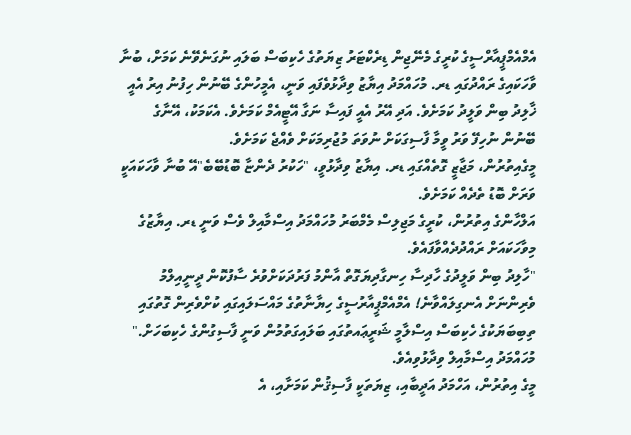އެމްއެމްޕީއާރްސީގެ ކުރީގެ މެނޭޖިން ޑިރެކްޓަރު ޒިޔަތުގެ ހެކިބަސް ބަލައި ނުގަނެވޭނެ ކަމަށް، ބުނާ ވާހަކައިގެ ރައްދުގައި ޑރ. މުހައްމަދު އިޔާޒު ވިދާޅުވެފައި ވަނީ، އެމީހުންގެ ބޭނުން ހިފުނު އިރު އެއީ ޚާލިދު ބިން ވަލީދު ކަމަށެވެ. އަދި އޭރު އެއީ ފައިސާ ނަގާ އޭޓީއެމް ކަމަށެވެ. އެކަމަކު، އޭނާގެ ބޭނުން ނުހިފޭ ވަރު ވީމާ ފާސިގަކަށް ނުވަތަ މުޖުރިމަކަށް ވެއްޖެ ކަމަށެވެ.
މީގެއިތުރުން، މަޖާޒީ ގޮތެއްގައި ޑރ. އިޔާޒު ވިދާޅުވީ، "ހަކުރު ދެންޏާ ބޮޑުބޭބެ"އޭ ބުނާ ވާހަކައަކީ ވަރަށް ބޮޑު ތެދެއް ކަމަށެވެ.
އަލްހާންގެ އިތުރުން، ކުރީގެ މަޖިލިސް މެމްބަރު މުހައްމަދު އިސްމާއިލް ވެސް ވަނީ ޑރ. އިޔާޒުގެ މިވާހަކައަށް ރައްދުދެއްވާފައެވެ.
"ހާލިދު ބިން ވަލީދުގެ ހާދިސާ ހިނގާދިޔަގޮތް އާންމު ފަރުދަކަށްވުރެ ސާފުކޮން ދީނީއިލްމު ވެރިންނަށް އެނގިލައްވާނެ! އެމްއެމްޕީއާރުސީގެ ހިޔާނާތުގެ މައްސަލައިގައި ކުށްވެރިން ގޮތުގައި ތިބިބަޔަކުގެ ހެކިބަސް އިސްލާމީ ޝަރީޢައތުގައި ބަލައިގަތުމުން ވަނީ ފާސިގުންގެ ހެކިބަހަށް." މުހައްމަދު އިސްމާއިލް ވިދާޅުވިއެވެ.
މީގެ އިތުރުން، އަހްމަދު އަދީބާއި، ޒިޔަތަކީ ފާސިޤުން ކަމަށާއި، އެ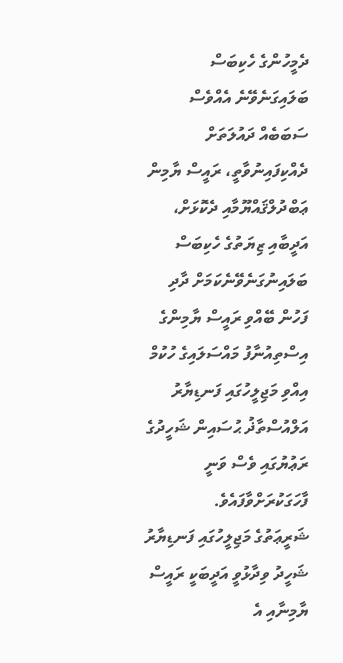ދެމީހުންގެ ހެކިބަސް ބަލައިގަނެވޭނެ އެއްވެސް ސަބަބެއް ދައުލަތަށް ދެއްކިފައިނުވާތީ، ރައީސް ޔާމިން ޢަބްދުލްޤައްޔޫމާއި ދެކޮޅަށް، އަދީބާއި ޒިޔަތުގެ ހެކިބަސް ބަލައިނުގަނެވޭނެކަމަށް ދާދި ފަހުން ބޭއްވި ރައީސް ޔާމިންގެ އިސްތިއުނާފު މައްސަލައިގެ ހުކުމް އިއްވި މަޖިލީހުގައި ފަނޑިޔާރު އަލްއުސްތާޛު ޙުސައިން ޝަހީދުގެ ރަޢުޔުގައި ވެސް ވަނީ ފާހަގަކުރަށްވާފައެވެ.
ޝަރީޢަތުގެ މަޖިލީހުގައި ފަނޑިޔާރު ޝަހީދު ވިދާޅުވީ އަދީބަކީ ރައީސް ޔާމިނާއި އެ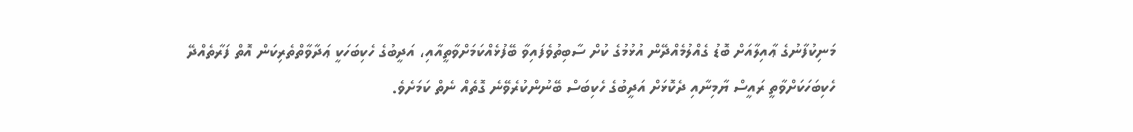މަނިކުފާނުގެ ޢާއިލާއަށް ބޮޑު ގެއްލުމެއްދޭން އުޅުމުގެ ކުށް ސާބިތުވެފައިވާ ބޭފުޅެއްކަމަށްވާތީއާއި، އަދީބުގެ ހެކިބަހަކީ ޢަދާވާތްތެރިކަން އޮތް ފަރާތެއްދޭ ހެކިބަހަކަށްވާތީ ރައީސް ޔާމިނާއި ދެކޮޅަށް އަދީބުގެ ހެކިބަސް ބޭނުންކުރެވޭނެ ގޮތެއް ނެތް ކަމަށެވެ.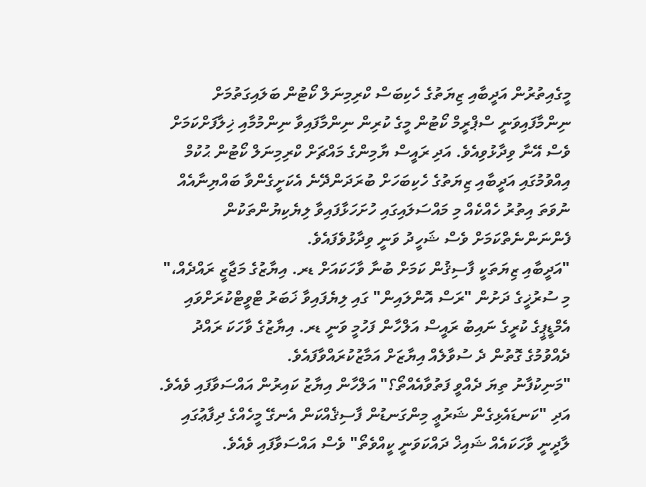މީގެއިތުރުން އަދީބާއި ޒިޔަތުގެ ހެކިބަސް ކްރިމިނަލް ކޯޓުން ބަލައިގަތުމަށް ނިންމާފައިވަނީ ސްޕްރީމް ކޯޓުން މީގެ ކުރިން ނިންމާފައިވާ ނިންމުމާއި ޚިލާފަށްކަމަށް ވެސް އޭނާ ވިދާޅުވިއެވެ. އަދި ރައީސް ޔާމިންގެ މައްޗަށް ކްރިމިނަލް ކޯޓުން ޙުކުމް އިއްވުމުގައި އަދީބާއި ޒިޔަތުގެ ހެކިބަހަށް ބުރަދަންދޭނެ އެކަށީގެންވާ ބައްޔިނާއެއް ނުވަތަ އިތުރު ހެއްކެއް މި މައްސަލައިގައި ހުށަހަޅާފައިވާ ލިޔެކިޔުންތަކުން ފެންނަންނެތްކަމަށް ވެސް ޝަހީދު ވަނީ ވިދާޅުވެފައެވެ.
"އަދީބާއި ޒިޔަތަކީ ފާސިޤުން ކަމަށް ބުނާ ވާހަކައަށް ޑރ. އިޔާޒުގެ މަޖާޒީ ރައްދެއް،" މި ސުރުޚީގެ ދަށުން "ރަސް އޮންލައިން" ގައި ލިޔެފައިވާ ޚަބަރު ޓްވީޓްކުރަށްވައި އެމްޑީޕީގެ ކުރީގެ ނައިބު ރައީސް އަލްހާން ފަހުމީ ވަނީ ޑރ. އިޔާޒުގެ ވާހަކަ ރައްދު ދެއްވުމުގެ ގޮތުން ދެ ސުވާލެއް އިޔާޒަށް އަމާޒުކުރައްވާފައެވެ.
"މަނިކުފާނު ތިޔަ ދެއްވީ ފަތުވާއެއްތޯ؟" އަލްހާން އިޔާޒު ކައިރުން އައްސަވާފައި ވެއެވެ. އަދި "ކަނޑައެޅިގެން ޝަރުޢީ މިންގަނޑުން ފާސިޤެއްކަން އެނގޭ މީހެއްގެ ދިފާޢުގައި ލާދީނީ ވާހަކައެއް ޝައިޚް ދައްކަވަނީ ކީއްވެތޯ" ވެސް އައްސަވާފައި ވެއެވެ.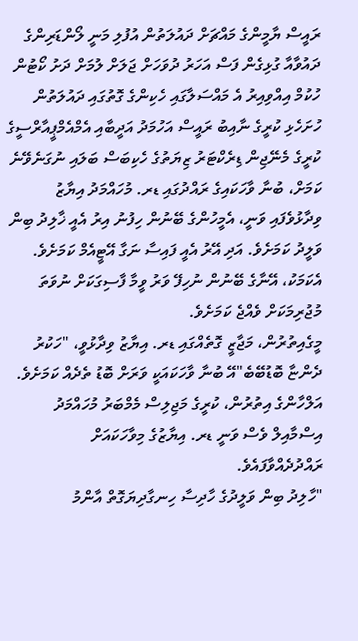ރައީސް ޔާމީންގެ މައްޗަށް ދައުލަތުން އުފުލި މަނީ ލޯންޑަރިންގެ ދައުވާއާ ގުޅިގެން ފަސް އަހަރު ދުވަހަށް ޖަލަށް ލުމަށް ދަށު ކޯޓުން ހުކުމް އިއްވިއިރު އެ މައްސަލާގައި ހެކިންގެ ގޮތުގައި ދައުލަތުން ހުށަހެޅި ކުރީގެ ނާއިބު ރައީސް އަހުމަދު އަދީބާއި އެމްއެމްޕީއާރްސީގެ ކުރީގެ މެނޭޖިން ޑިރެކްޓަރު ޒިޔަތުގެ ހެކިބަސް ބަލައި ނުގަނެވޭނެ ކަމަށް، ބުނާ ވާހަކައިގެ ރައްދުގައި ޑރ. މުހައްމަދު އިޔާޒު ވިދާޅުވެފައި ވަނީ، އެމީހުންގެ ބޭނުން ހިފުނު އިރު އެއީ ޚާލިދު ބިން ވަލީދު ކަމަށެވެ. އަދި އޭރު އެއީ ފައިސާ ނަގާ އޭޓީއެމް ކަމަށެވެ. އެކަމަކު، އޭނާގެ ބޭނުން ނުހިފޭ ވަރު ވީމާ ފާސިގަކަށް ނުވަތަ މުޖުރިމަކަށް ވެއްޖެ ކަމަށެވެ.
މީގެއިތުރުން، މަޖާޒީ ގޮތެއްގައި ޑރ. އިޔާޒު ވިދާޅުވީ، "ހަކުރު ދެންޏާ ބޮޑުބޭބެ"އޭ ބުނާ ވާހަކައަކީ ވަރަށް ބޮޑު ތެދެއް ކަމަށެވެ.
އަލްހާންގެ އިތުރުން، ކުރީގެ މަޖިލިސް މެމްބަރު މުހައްމަދު އިސްމާއިލް ވެސް ވަނީ ޑރ. އިޔާޒުގެ މިވާހަކައަށް ރައްދުދެއްވާފައެވެ.
"ހާލިދު ބިން ވަލީދުގެ ހާދިސާ ހިނގާދިޔަގޮތް އާންމު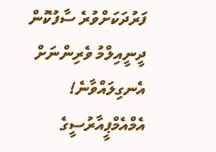ފަރުދަކަށްވުރެ ސާފުކޮން ދީނީއިލްމު ވެރިންނަށް އެނގިލައްވާނެ! އެމްއެމްޕީއާރުސީގެ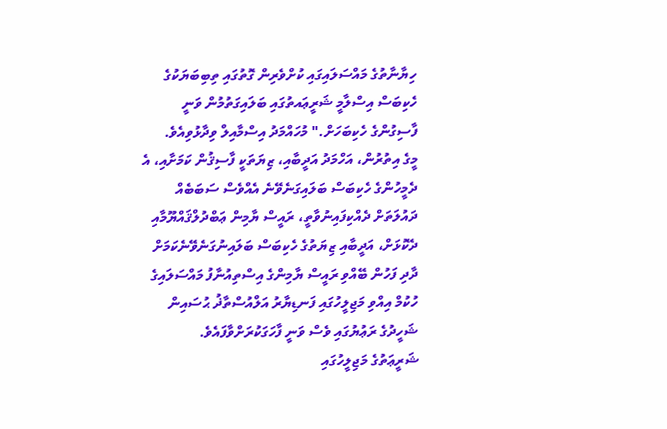ހިޔާނާތުގެ މައްސަލައިގައި ކުށްވެރިން ގޮތުގައި ތިބިބަޔަކުގެ ހެކިބަސް އިސްލާމީ ޝަރީޢައތުގައި ބަލައިގަތުމުން ވަނީ ފާސިގުންގެ ހެކިބަހަށް." މުހައްމަދު އިސްމާއިލް ވިދާޅުވިއެވެ.
މީގެ އިތުރުން، އަހްމަދު އަދީބާއި، ޒިޔަތަކީ ފާސިޤުން ކަމަށާއި، އެ ދެމީހުންގެ ހެކިބަސް ބަލައިގަނެވޭނެ އެއްވެސް ސަބަބެއް ދައުލަތަށް ދެއްކިފައިނުވާތީ، ރައީސް ޔާމިން ޢަބްދުލްޤައްޔޫމާއި ދެކޮޅަށް، އަދީބާއި ޒިޔަތުގެ ހެކިބަސް ބަލައިނުގަނެވޭނެކަމަށް ދާދި ފަހުން ބޭއްވި ރައީސް ޔާމިންގެ އިސްތިއުނާފު މައްސަލައިގެ ހުކުމް އިއްވި މަޖިލީހުގައި ފަނޑިޔާރު އަލްއުސްތާޛު ޙުސައިން ޝަހީދުގެ ރަޢުޔުގައި ވެސް ވަނީ ފާހަގަކުރަށްވާފައެވެ.
ޝަރީޢަތުގެ މަޖިލީހުގައި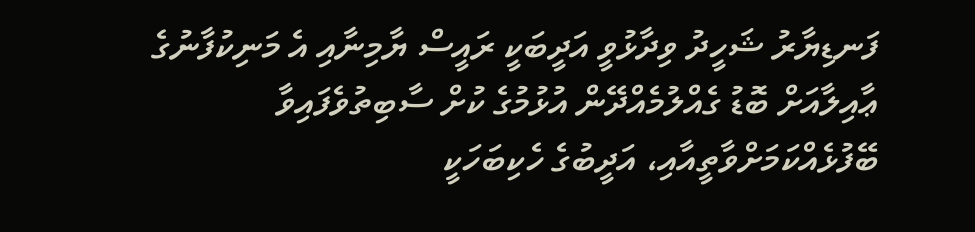ފަނޑިޔާރު ޝަހީދު ވިދާޅުވީ އަދީބަކީ ރައީސް ޔާމިނާއި އެ މަނިކުފާނުގެ ޢާއިލާއަށް ބޮޑު ގެއްލުމެއްދޭން އުޅުމުގެ ކުށް ސާބިތުވެފައިވާ ބޭފުޅެއްކަމަށްވާތީއާއި، އަދީބުގެ ހެކިބަހަކީ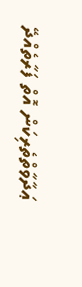ޢަދާވާތްތެރިކަން އޮތް ފަރާތެއްދޭ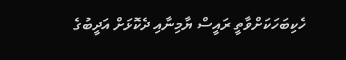ހެކިބަހަކަށްވާތީ ރައީސް ޔާމިނާއި ދެކޮޅަށް އަދީބުގެ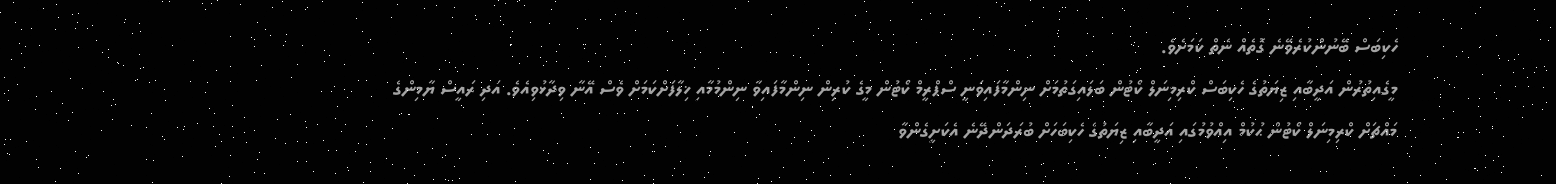ހެކިބަސް ބޭނުންކުރެވޭނެ ގޮތެއް ނެތް ކަމަށެވެ.
މީގެއިތުރުން އަދީބާއި ޒިޔަތުގެ ހެކިބަސް ކްރިމިނަލް ކޯޓުން ބަލައިގަތުމަށް ނިންމާފައިވަނީ ސްޕްރީމް ކޯޓުން މީގެ ކުރިން ނިންމާފައިވާ ނިންމުމާއި ޚިލާފަށްކަމަށް ވެސް އޭނާ ވިދާޅުވިއެވެ. އަދި ރައީސް ޔާމިންގެ މައްޗަށް ކްރިމިނަލް ކޯޓުން ޙުކުމް އިއްވުމުގައި އަދީބާއި ޒިޔަތުގެ ހެކިބަހަށް ބުރަދަންދޭނެ އެކަށީގެންވާ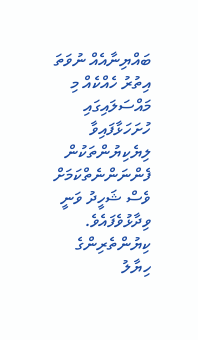ބައްޔިނާއެއް ނުވަތަ އިތުރު ހެއްކެއް މި މައްސަލައިގައި ހުށަހަޅާފައިވާ ލިޔެކިޔުންތަކުން ފެންނަންނެތްކަމަށް ވެސް ޝަހީދު ވަނީ ވިދާޅުވެފައެވެ.
ކިޔުންތެރިންގެ ހިޔާލު